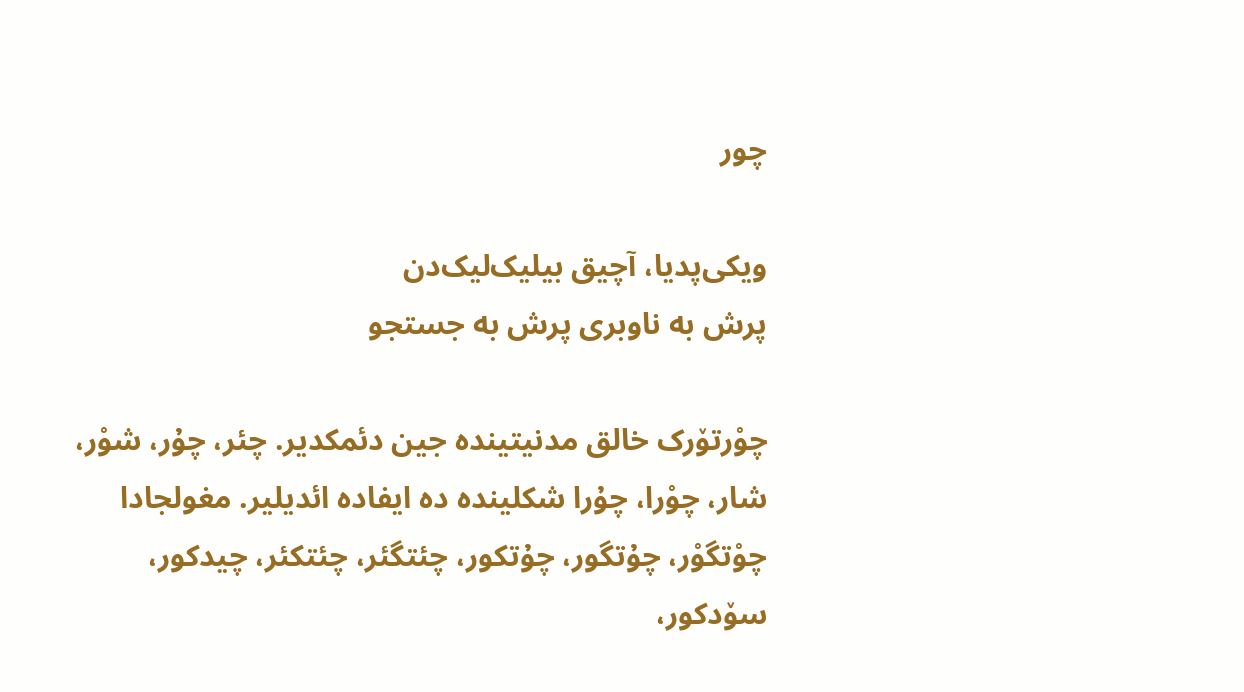چور

ویکی‌پدیا، آچیق بیلیک‌لیک‌دن
پرش به ناوبری پرش به جستجو

چوْرتۆرک خالق مدنیتینده جین دئمکدیر. چئر، چۇر، شوْر، شار، چوْرا، چۇرا شکلینده ده ایفاده ائدیلیر. مغولجادا چوْتگوْر، چۇتگور، چۇتکور، چئتگئر، چئتکئر، چیدکور، سۆدکور،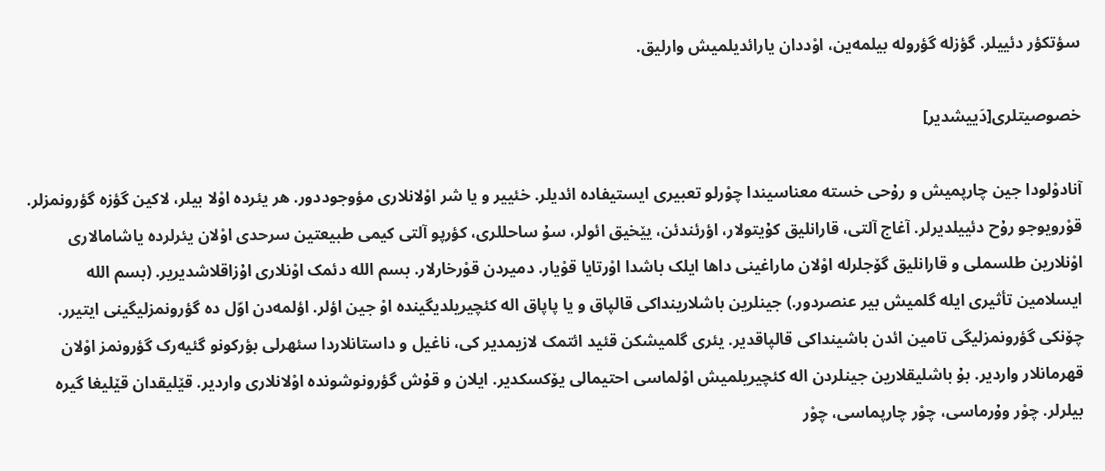سؤتکؤر دئيیلر. گؤزله گؤروله بیلمه‌ين، اوْددان يارائدیلمیش وارلیق.

خصوصيتلری[دَییشدیر]

آنادوْلودا جین چارپمیش و رۇحی خسته معناسیندا چوْرلو تعبیری ایستیفاده ائدیلر. خئيیر و يا شر اوْلانلاری مؤوجوددور. هر يئرده اوْلا بیلر، لاکین گؤزه گؤرونمزلر. قوْرويوجو رۇح دئيیلدیرلر. آغاج آلتی، قارانلیق کۇيتولار، اؤرئندئن، يێخیق ائولر، سۇ ساحللری، کؤرپو آلتی کیمی طبیعتین سرحدی اوْلان يئرلرده ياشامالاری اوْنلارین طلسملی و قارانلیق گۆجلرله اوْلان ماراغینی داها ایلک باشدا اوْرتايا قوْيار. دمیردن قوْرخارلار. بسم الله دئمک اوْنلاری اۇزاقلاشدیریر. (بسم الله ایسلامین تأثیری ایله گلمیش بیر عنصردور.) جینلرین باشلارینداکی قالپاق و يا پاپاق اله کئچیریلدیگینده اوْ جین اؤلر. اؤلمه‌دن اوّل ده گؤرونمزلیگینی ایتیرر. چۆنکی گؤرونمزلیگی تامین ائدن باشینداکی قالپاقدیر. يئری گلمیشکن قئيد ائتمک لازیمدیر کی، ناغیل و داستانلاردا سئهرلی بؤرکونو گئيه‌رک گؤرونمز اوْلان قهرمانلار واردیر. بۇ باشلیقلارین جینلردن اله کئچیریلمیش اوْلماسی احتیمالی يۆکسکدیر. ایلان و قۇش گؤرونوشونده اوْلانلاری واردیر. قێلیقدان قێلیغا گیره بیلرلر. چوْر وۇرماسی، چوْر چارپماسی، چوْر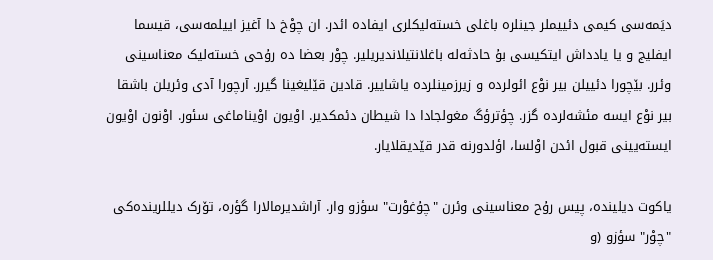ديَمه‌سی کیمی دئيیملر جینلره باغلی خسته‌لیکلری ایفاده ائدر. ان چوْخ دا آغیز ايیلمه‌سی، قیسما ایفلیج و يا يادداش ایتکیسی بۇ حادثه‌‌له باغلانتیلاندیریلیر. چوْر بعضا ده رۇحی خسته‌لیک معناسینی وئرر. بێچورا دئيیلن بیر نوْع ائولرده و زیرزمینلرده ياشايیر. قادین قێلیغینا گیرر. آرچورا آدی وئریلن باشقا بیر نوْع ایسه مئشه‌لرده گزر. چؤترؤگ مغولجادا دا شیطان دئمکدیر. اوْيون اوْيناماغی سئور. اوْنون اوْيون ایسته‌يینی قبول ائدن اوْلسا، اؤلدورنه قدر قێدیقلايار.

ياکوت دیلینده، پیس رۇح معناسینی وئرن "چۇغوْرت" سؤزو وار. آراشدیرمالارا گؤره، تۆرک دیللرینده‌کی "چوْر" سؤزو (و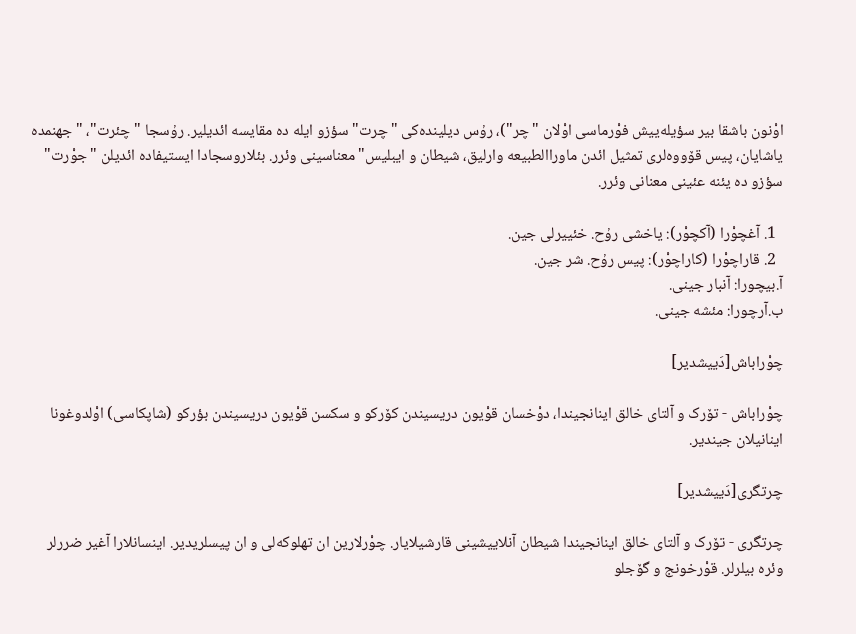اوْنون باشقا بیر سؤيله‌يیش فوْرماسی اوْلان "چر")، رۇس دیلینده‌کی "چرت" سؤزو ایله ده مقایسه ائدیلیر. رۇسجا "چئرت"، "جهنمده ياشايان، پیس قۆووه‌لری تمثیل ائدن ماوراالطبیعه وارلیق، شیطان و ایبلیس" معناسینی وئرر. بئلاروسجادا ایستیفاده ائدیلن "جوْرت" سؤزو ده يئنه عئینی معنانی وئرر.

  1. آغچوْرا (آکچوْر): ياخشی رۇح. خئيیرلی جین.
  2. قاراچوْرا (کاراچوْر): پیس رۇح. شر جین.
آ.بیچورا: آنبار جینی.
ب.آرچورا: مئشه جینی.

چوْراباش[دَییشدیر]

چوْراباش - تۆرک و آلتای خالق اینانجیندا، دوْخسان قوْيون دریسیندن کۆرکو و سکسن قوْيون دریسیندن بؤرکو (شاپکاسی) اوْلدوغونا اینانیلان جیندیر.

چرتگری[دَییشدیر]

چرتگری - تۆرک و آلتای خالق اینانجیندا شیطان آنلايیشینی قارشیلايار. چوْرلارین ان تهلوکه‌‌لی و ان پیسلریدیر. اینسانلارا آغیر ضررلر وئره بیلرلر. قوْرخونج و گۆجلو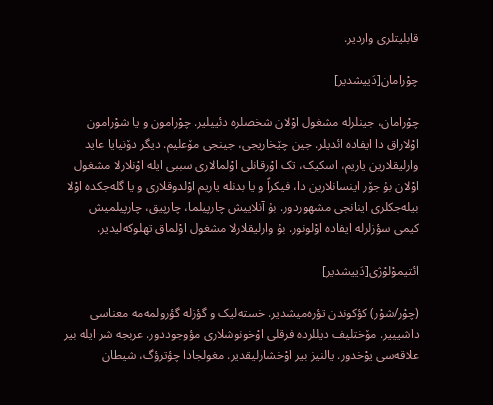قابلیتلری واردیر.

چوْرامان[دَییشدیر]

چوْرامان، جینلرله مشغول اوْلان شخصلره دئيیلیر. چوْرامون و يا شوْرامون اوْلاراق دا ایفاده ائدیلر. جین چێخاریجی، جینجی مۆعلیم. دیگر دۆنيايا عاید وارلیقلارین ياریم، اسکیک، تک اوْرقانلی اوْلمالاری سببی ايله اوْنلارلا مشغول اوْلان بۇ جۆر اینسانلارین دا، فیکراً و يا بدنله ياریم اوْلدوقلاری و يا گله‌جکده اوْلا بیله‌جکلری اینانجی مشهوردور. بۇ آنلايیش چارپیلما، چارپیق، چارپیلمیش کیمی سؤزلرله ایفاده اوْلونور. بۇ وارلیقلارلا مشغول اوْلماق تهلوکه‌‌لیدیر.

ائتیموْلوْژی[دَییشدیر]

(چوْر/شوْر) کؤکوندن تؤره‌میشدیر. خسته‌لیک و گؤزله گؤرولمه‌مه معناسی داشیيیر. مۆختلیف دیللرده فرقلی اوْخونوشلاری مؤوجوددور. عربجه شر ایله بیر علاقه‌‌سی يوْخدور. يالنیز بیر اوْخشارلیقدیر. مغولجادا چؤترؤگ، شیطان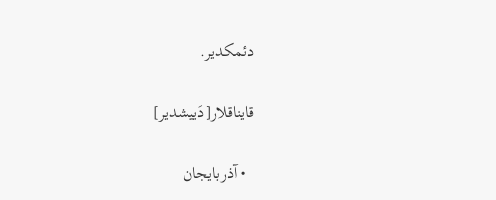دئمکدیر.

قایناقلار[دَییشدیر]

  • آذربایجان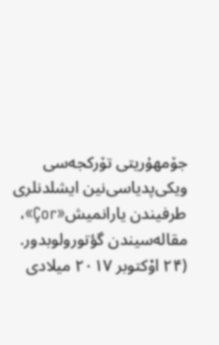جۆمهۇریتی تۆرکجه‌سی ویکی‌پدیاسی‌نین ایشلدنلری طرفیندن یارانمیش«Çor»، مقاله‌سیندن گؤتورولوبدور. (۲۴ اوْکتوبر ۲۰۱۷ میلادی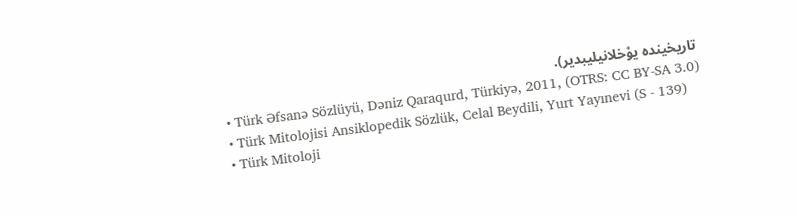تاریخینده یوْخلانیلیبدیر).
  • Türk Əfsanə Sözlüyü, Dəniz Qaraqurd, Türkiyə, 2011, (OTRS: CC BY-SA 3.0)
  • Türk Mitolojisi Ansiklopedik Sözlük, Celal Beydili, Yurt Yayınevi (S - 139)
  • Türk Mitoloji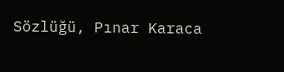Sözlüğü, Pınar Karaca